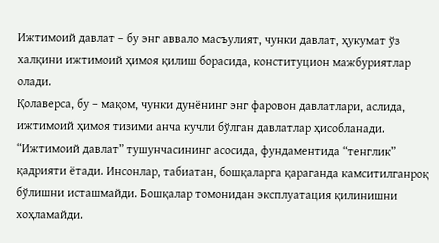Ижтимоий давлат – бу энг аввало масъулият, чунки давлат, ҳукумат ўз халқини ижтимоий ҳимоя қилиш борасида, конституцион мажбуриятлар олади.
Қолаверса, бу – мақом, чунки дунёнинг энг фаровон давлатлари, аслида, ижтимоий ҳимоя тизими анча кучли бўлган давлатлар ҳисобланади.
“Ижтимоий давлат” тушунчасининг асосида, фундаментида “тенглик” қадрияти ётади. Инсонлар, табиатан, бошқаларга қараганда камситилганроқ бўлишни исташмайди. Бошқалар томонидан эксплуатация қилинишни хоҳламайди.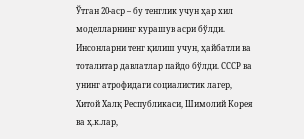Ўтган 20-аср – бу тенглик учун ҳар хил моделларнинг курашув асри бўлди. Инсонларни тенг қилиш учун, ҳайбатли ва тоталитар давлатлар пайдо бўлди. СССР ва унинг атрофидаги социалистик лагер, Хитой Халқ Республикаси, Шимолий Корея ва ҳ.к.лар,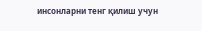инсонларни тенг қилиш учун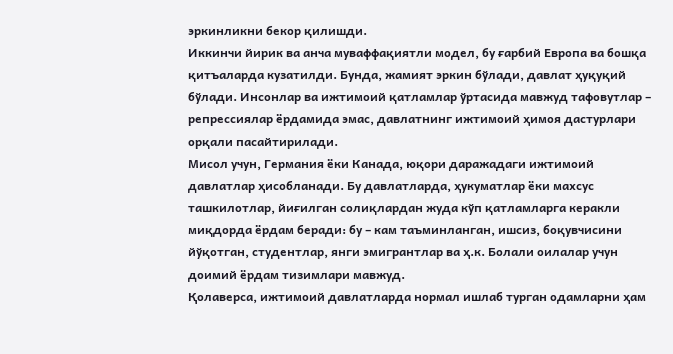эркинликни бекор қилишди.
Иккинчи йирик ва анча муваффақиятли модел, бу ғарбий Европа ва бошқа қитъаларда кузатилди. Бунда, жамият эркин бўлади, давлат ҳуқуқий бўлади. Инсонлар ва ижтимоий қатламлар ўртасида мавжуд тафовутлар – репрессиялар ёрдамида эмас, давлатнинг ижтимоий ҳимоя дастурлари орқали пасайтирилади.
Мисол учун, Германия ёки Канада, юқори даражадаги ижтимоий давлатлар ҳисобланади. Бу давлатларда, ҳукуматлар ёки махсус ташкилотлар, йиғилган солиқлардан жуда кўп қатламларга керакли миқдорда ёрдам беради: бу – кам таъминланган, ишсиз, боқувчисини йўқотган, студентлар, янги эмигрантлар ва ҳ.к. Болали оилалар учун доимий ёрдам тизимлари мавжуд.
Қолаверса, ижтимоий давлатларда нормал ишлаб турган одамларни ҳам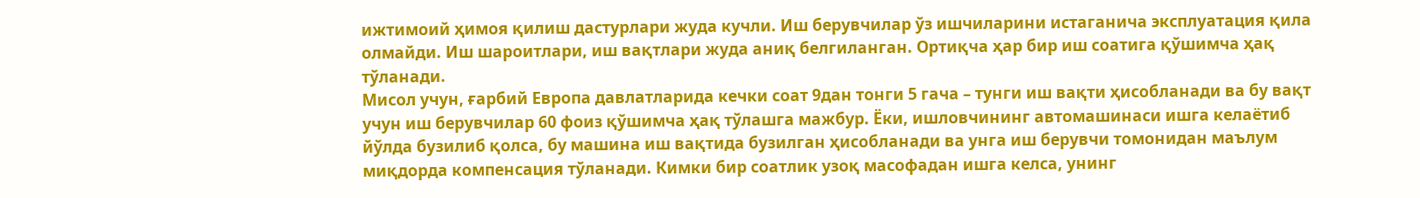ижтимоий ҳимоя қилиш дастурлари жуда кучли. Иш берувчилар ўз ишчиларини истаганича эксплуатация қила олмайди. Иш шароитлари, иш вақтлари жуда аниқ белгиланган. Ортиқча ҳар бир иш соатига қўшимча ҳақ тўланади.
Мисол учун, ғарбий Европа давлатларида кечки соат 9дан тонги 5 гача – тунги иш вақти ҳисобланади ва бу вақт учун иш берувчилар 60 фоиз қўшимча ҳақ тўлашга мажбур. Ёки, ишловчининг автомашинаси ишга келаётиб йўлда бузилиб қолса, бу машина иш вақтида бузилган ҳисобланади ва унга иш берувчи томонидан маълум миқдорда компенсация тўланади. Кимки бир соатлик узоқ масофадан ишга келса, унинг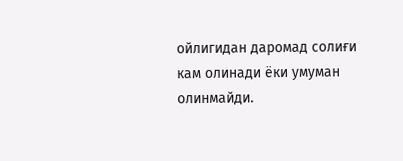ойлигидан даромад солиғи кам олинади ёки умуман олинмайди.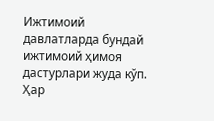Ижтимоий давлатларда бундай ижтимоий ҳимоя дастурлари жуда кўп. Ҳар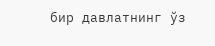бир давлатнинг ўз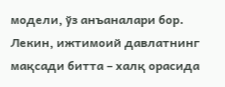модели, ўз анъаналари бор. Лекин, ижтимоий давлатнинг мақсади битта – халқ орасида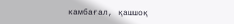камбағал, қашшоқ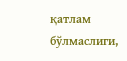қатлам бўлмаслиги,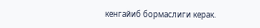кенгайиб бормаслиги керак.